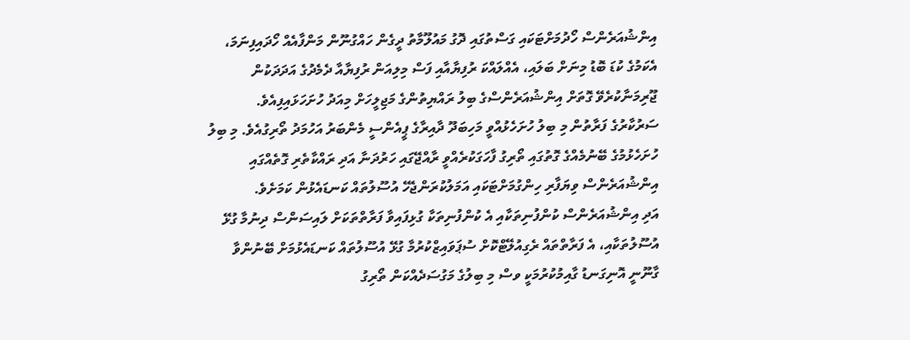އިންޝުއަރެންސް ހޯދުމަށްޓަކައި ގަސްތުގައި ދޮގު މައުލޫމާތު ދީގެން ހައްގުނޫން މަންފާއެއް ހޯދައިފިނަމަ، އެކަމުގެ ކުޑަ ބޮޑު މިނަށް ބަލައި، އެއްލައްކަ ރުފިޔާއާއި ފަސް މިލިއަން ރުފިޔާއާ ދެމެދުގެ އަދަދަކުން ޖޫރިމަނާކުރެވޭ ގޮތަށް އިންޝުއަރެންސްގެ ބިލު ރައްޔިތުންގެ މަޖިލީހަށް މިއަދު ހުށަހަޅައިފިއެވެ.
ސަރުކާރުގެ ފަރާތުން މި ބިލު ހުށަހެޅުއްވީ މަހިބަދޫ ދާއިރާގެ ޕީއެންސީ މެންބަރު އަހުމަދު ތޯރިގުއެވެ. މި ބިލު ހުށަހެޅުމުގެ ބޭނުމެއްގެ ގޮތުގައި ތޯރިގު ފާހަގަކުރެއްވީ ރާއްޖޭގައި ހަރުދަނާ އަދި ރައްކާތެރި ގޮތެއްގައި އިންޝުއަރެންސް ވިޔަފާރި ހިންގުމަށްޓަކައި އަމަލުކުރަންޖެހޭ އުސޫލުތައް ކަނޑައެޅުން ކަމަށެވެ.
އަދި އިންޝުއަރެންސް ކުންފުނިތަކާއި އެ ކުންފުނިތަކާ ގުޅިފައިވާ ފަރާތްތަކަށް ލައިސަންސް ދިނުމާ ގުޅޭ އުސޫލުތަކާއި، އެ ފަރާތްތައް ރެގިއުލޭޓްކޮށް ސުޕަވައިޒްކުރުމާ ގުޅޭ އުސޫލުތައް ކަނޑައެޅުމަށް ބޭނުންވާ ގާނޫނީ އޮނިގަނޑު ގާއިމުކުރުމަކީ ވސް މި ބިލުގެ މަގުސަދެއްކަން ތޯރިގު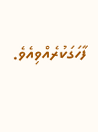ފާހަގަކުރެއްވިއެވެ.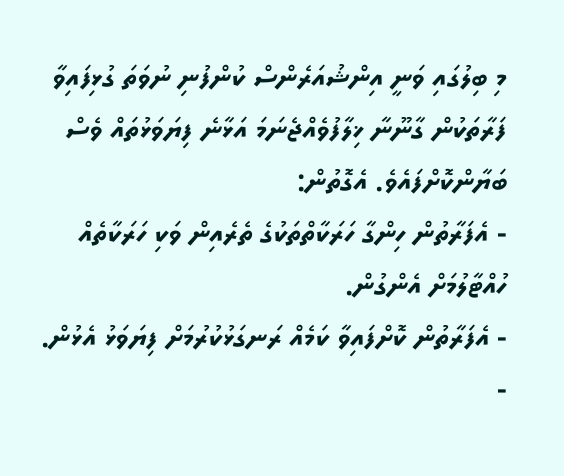މި ބިލުގައި ވަނީ އިންޝުއަރެންސް ކުންފުނި ނުވަތަ ގުޅިފައިވާ ފަރާތަކުން ގާނޫނާ ޚިލާފުވެއްޖެނަމަ އަޅާނެ ފިޔަވަޅުތައް ވެސް ބަޔާންކޮށްފައެވެ. އެގޮތުން:
- އެފަރާތުން ހިންގާ ހަރަކާތްތަކުގެ ތެރެއިން ވަކި ހަރަކާތެއް ހުއްޓާލުމަށް އެންގުން.
- އެފަރާތުން ކޮށްފައިވާ ކަމެއް ރަނގަޅުކުރުމަށް ފިޔަވަޅު އެޅުން.
-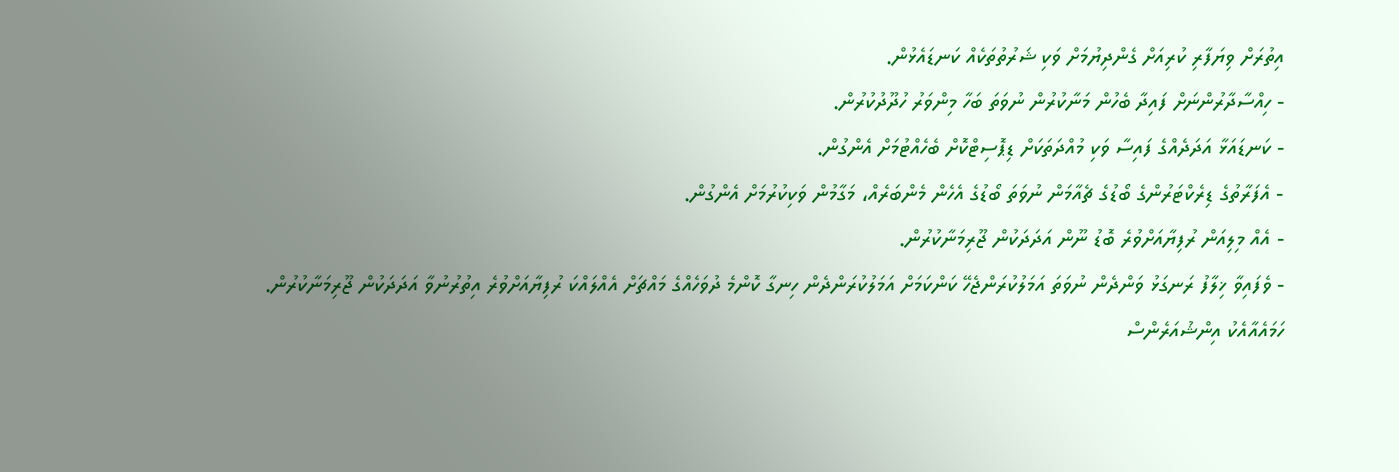އިތުރަށް ވިޔަފާރި ކުރިއަށް ގެންދިޔުމަށް ވަކި ޝަރުތުތަކެއް ކަނޑައެޅުން.
- ހިއްސާދާރުންނަށް ފައިދާ ބެހުން މަނާކުރުން ނުވަތަ ބަހާ މިންވަރު ހުދޫދުކުރުން.
- ކަނޑައަޅާ އަދަދެއްގެ ފައިސާ ވަކި މުއްދަތަކަށް ޑިޕޮސިޓްކޮށް ބެހެއްޓުމަށް އެންގުން.
- އެފަރާތުގެ ޑިރެކްޓަރުންގެ ބޯޑުގެ ޗެއާމަން ނުވަތަ ބޯޑުގެ އެހެން މެންބަރެއް، މަގާމުން ވަކިކުރުމަށް އެންގުން.
- އެއް މިލިއަން ރުފިޔާއަށްވުރެ ބޮޑު ނޫން އަދަދަކުން ޖޫރިމަނާކުރުން.
- ވެފައިވާ ޚިލާފު ރަނގަޅު ވަންދެން ނުވަތަ އަމަލުކުރަންޖެހޭ ކަންކަމަށް އަމަލުކުރަންދެން ހިނގާ ކޮންމެ ދުވަހެއްގެ މައްޗަށް އެއްލައްކަ ރުފިޔާއަށްވުރެ އިތުރުނުވާ އަދަދަކުން ޖޫރިމަނާކުރުން.
ހަމައެއާއެކު އިންޝުއަރެންސް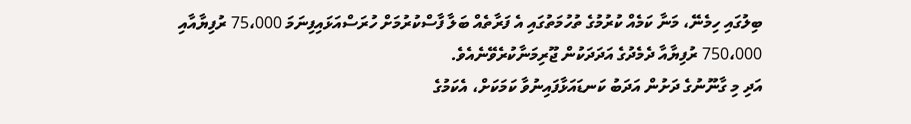ބިލުގައި ހިމެނޭ، މަނާ ކަމެއް ކުރުމުގެ ތުހުމަތުގައި އެ ފަރާތެއް ބަލާ ފާސްކުރުމަށް ހުރަސްއަޅައިފިނަމަ 75،000 ރުފިޔާއާއި 750،000 ރުފިޔާއާ ދެމެދުގެ އަދަދަކުން ޖޫރިމަނާކުރެވޭނެއެވެ.
އަދި މި ގާނޫނުގެ ދަށުން އަދަބު ކަނޑައަޅާފައިނުވާ ކަމަކަށް، އެކަމުގެ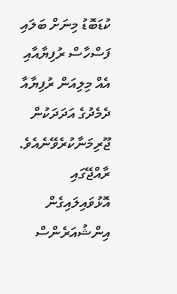ކުޑަބޮޑު މިނަށް ބަލައި ފަސްހާސް ރުފިޔާއާއި އެއް މިލިއަން ރުފިޔާއާ ދެމެދުގެ އަދަދަކުން ޖޫރިމަނާކުރެވޭނެއެވެ.
ރާއްޖޭގައި އޮޅުވައިލައިގެން އިންޝުއަރެންސް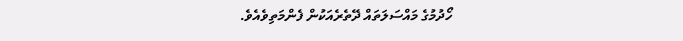ހޯދުމުގެ މައްސަލަތައް ދޭތެރެއަކުން ފެންމަތިވެއެވެ.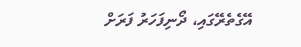އޭގެތެރޭގައި، ދޯނިފަހަރު ފަރަށް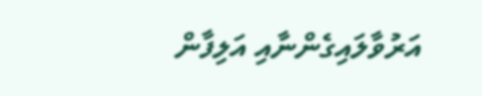އަރުވާލައިގެންނާއި އަލިފާން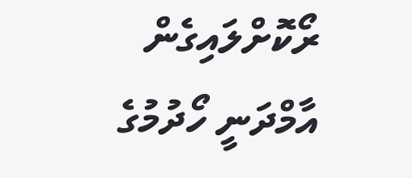ރޯކޮށްލައިގެން އާމްދަނީ ހޯދުމުގެ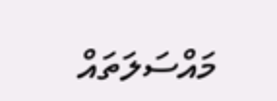މައްސަލަތައް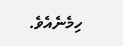ހިމެނެއެވެ.